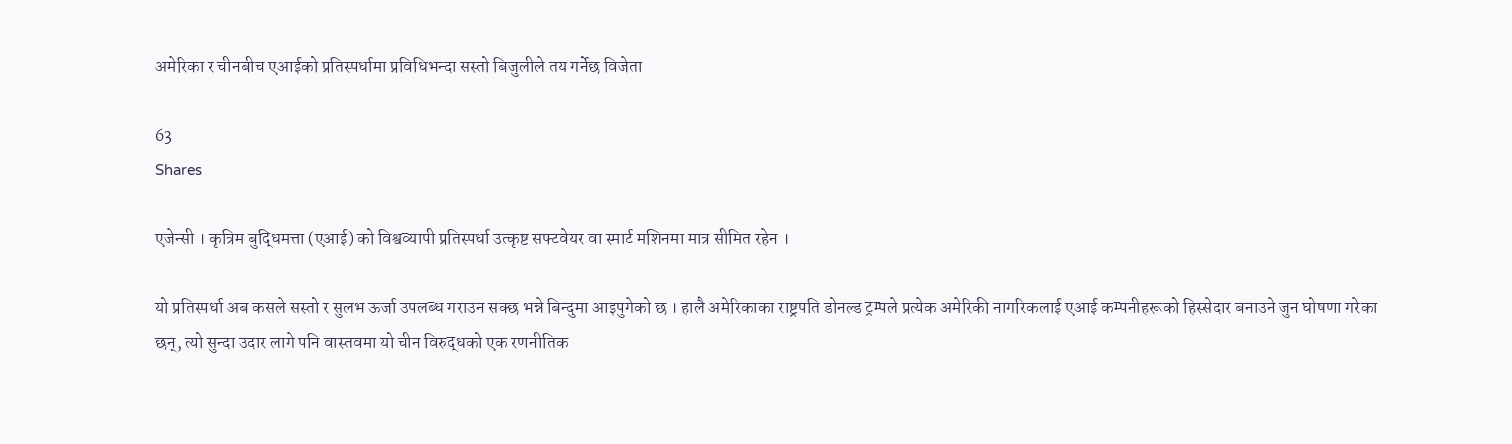अमेरिका र चीनबीच एआईको प्रतिस्पर्धामा प्रविधिभन्दा सस्तो बिजुलीले तय गर्नेछ विजेता

63
Shares

एजेन्सी । कृत्रिम बुद्धिमत्ता (एआई) को विश्वव्यापी प्रतिस्पर्धा उत्कृष्ट सफ्टवेयर वा स्मार्ट मशिनमा मात्र सीमित रहेन ।

यो प्रतिस्पर्धा अब कसले सस्तो र सुलभ ऊर्जा उपलब्ध गराउन सक्छ भन्ने बिन्दुमा आइपुगेको छ । हालै अमेरिकाका राष्ट्रपति डोनल्ड ट्रम्पले प्रत्येक अमेरिकी नागरिकलाई एआई कम्पनीहरूको हिस्सेदार बनाउने जुन घोषणा गरेका छन्, त्यो सुन्दा उदार लागे पनि वास्तवमा यो चीन विरुद्धको एक रणनीतिक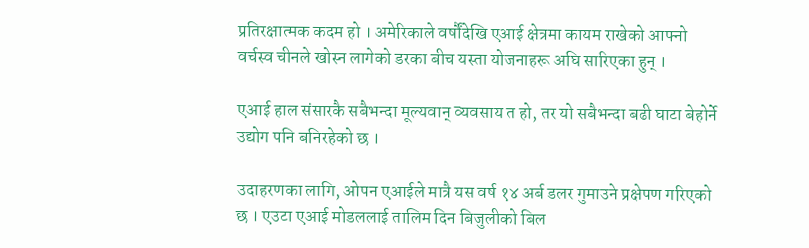प्रतिरक्षात्मक कदम हो । अमेरिकाले वर्षौंदेखि एआई क्षेत्रमा कायम राखेको आफ्नो वर्चस्व चीनले खोस्न लागेको डरका बीच यस्ता योजनाहरू अघि सारिएका हुन् ।

एआई हाल संसारकै सबैभन्दा मूल्यवान् व्यवसाय त हो, तर यो सबैभन्दा बढी घाटा बेहोर्ने उद्योग पनि बनिरहेको छ ।

उदाहरणका लागि, ओपन एआईले मात्रै यस वर्ष १४ अर्ब डलर गुमाउने प्रक्षेपण गरिएको छ । एउटा एआई मोडललाई तालिम दिन बिजुलीको बिल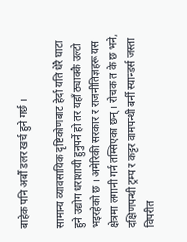बाहेक पनि अर्बौं डलर खर्च हुने गर्छ ।

सामान्य व्यावसायिक दृष्टिकोणबाट हेर्दा यति धेरै घाटा हुने उद्योग धराशायी हुनुपर्ने हो तर यहाँ ठ्याक्कै उल्टो भइरहेको छ । अमेरिकी सरकार र राजनीतिज्ञहरू यस क्षेत्रमा लगानी गर्न तम्सिएका छन् । रोचक त के छ भने, दक्षिणपन्थी ट्रम्प र कट्टर वामपन्थी बर्नी स्यान्डर्स जस्ता विपरीत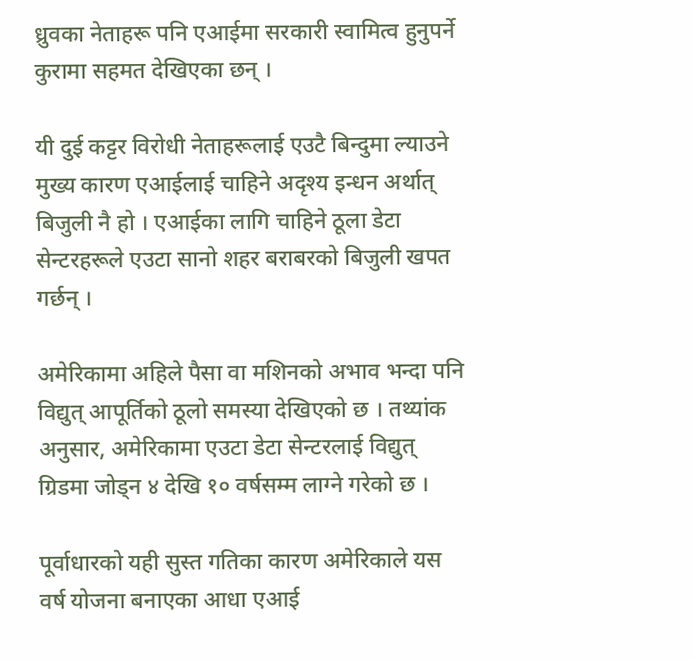ध्रुवका नेताहरू पनि एआईमा सरकारी स्वामित्व हुनुपर्ने कुरामा सहमत देखिएका छन् ।

यी दुई कट्टर विरोधी नेताहरूलाई एउटै बिन्दुमा ल्याउने मुख्य कारण एआईलाई चाहिने अदृश्य इन्धन अर्थात् बिजुली नै हो । एआईका लागि चाहिने ठूला डेटा सेन्टरहरूले एउटा सानो शहर बराबरको बिजुली खपत गर्छन् ।

अमेरिकामा अहिले पैसा वा मशिनको अभाव भन्दा पनि विद्युत् आपूर्तिको ठूलो समस्या देखिएको छ । तथ्यांक अनुसार, अमेरिकामा एउटा डेटा सेन्टरलाई विद्युत् ग्रिडमा जोड्न ४ देखि १० वर्षसम्म लाग्ने गरेको छ ।

पूर्वाधारको यही सुस्त गतिका कारण अमेरिकाले यस वर्ष योजना बनाएका आधा एआई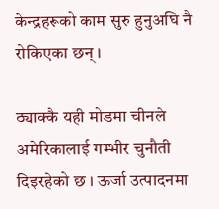केन्द्रहरूको काम सुरु हुनुअघि नै रोकिएका छन् ।

ठ्याक्कै यही मोडमा चीनले अमेरिकालाई गम्भीर चुनौती दिइरहेको छ । ऊर्जा उत्पादनमा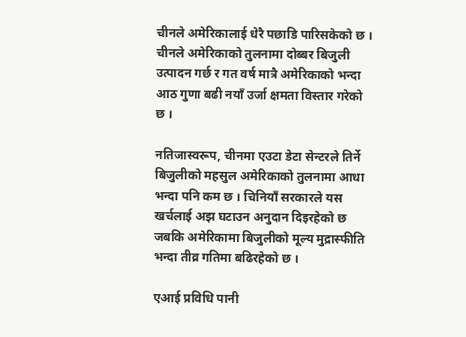चीनले अमेरिकालाई धेरै पछाडि पारिसकेको छ । चीनले अमेरिकाको तुलनामा दोब्बर बिजुली उत्पादन गर्छ र गत वर्ष मात्रै अमेरिकाको भन्दा आठ गुणा बढी नयाँ उर्जा क्षमता विस्तार गरेको छ ।

नतिजास्वरूप, चीनमा एउटा डेटा सेन्टरले तिर्ने बिजुलीको महसुल अमेरिकाको तुलनामा आधा भन्दा पनि कम छ । चिनियाँ सरकारले यस खर्चलाई अझ घटाउन अनुदान दिइरहेको छ जबकि अमेरिकामा बिजुलीको मूल्य मुद्रास्फीति भन्दा तीव्र गतिमा बढिरहेको छ ।

एआई प्रविधि पानी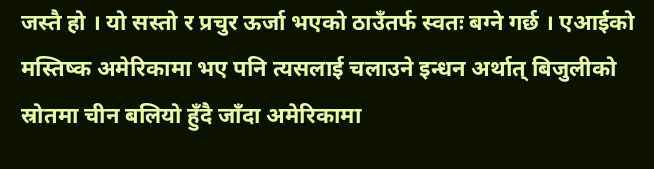जस्तै हो । यो सस्तो र प्रचुर ऊर्जा भएको ठाउँतर्फ स्वतः बग्ने गर्छ । एआईको मस्तिष्क अमेरिकामा भए पनि त्यसलाई चलाउने इन्धन अर्थात् बिजुलीको स्रोतमा चीन बलियो हुँदै जाँदा अमेरिकामा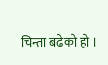चिन्ता बढेको हो ।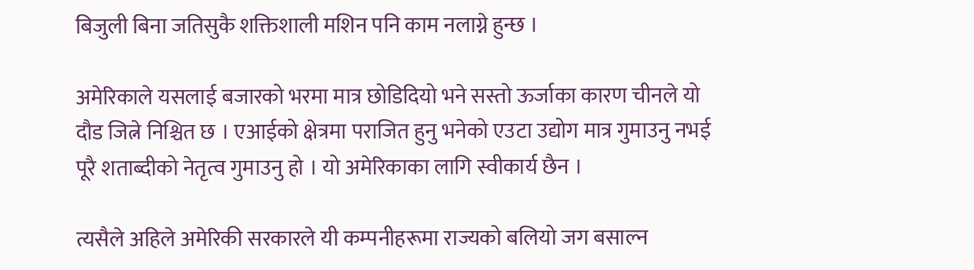बिजुली बिना जतिसुकै शक्तिशाली मशिन पनि काम नलाग्ने हुन्छ ।

अमेरिकाले यसलाई बजारको भरमा मात्र छोडिदियो भने सस्तो ऊर्जाका कारण चीनले यो दौड जित्ने निश्चित छ । एआईको क्षेत्रमा पराजित हुनु भनेको एउटा उद्योग मात्र गुमाउनु नभई पूरै शताब्दीको नेतृत्व गुमाउनु हो । यो अमेरिकाका लागि स्वीकार्य छैन ।

त्यसैले अहिले अमेरिकी सरकारले यी कम्पनीहरूमा राज्यको बलियो जग बसाल्न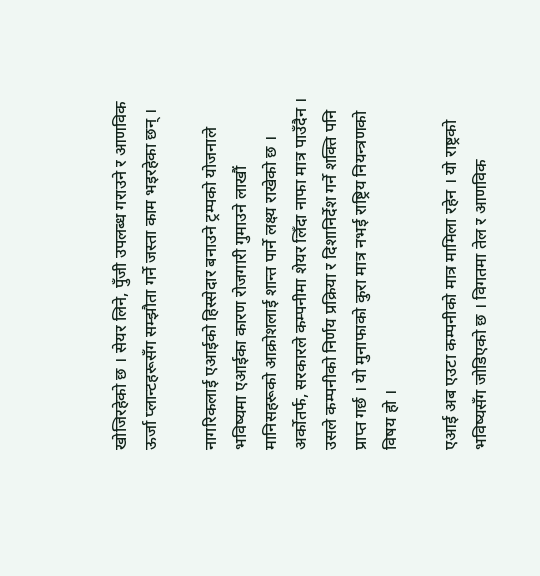खोजिरहेको छ । सेयर लिने, पुँजी उपलब्ध गराउने र आणविक ऊर्जा प्लान्टहरूसँग सम्झौता गर्ने जस्ता काम भइरहेका छन् ।

नागरिकलाई एआईको हिस्सेदार बनाउने ट्रम्पको योजनाले भविष्यमा एआईका कारण रोजगारी गुमाउने लाखौं मानिसहरूको आक्रोशलाई शान्त पार्ने लक्ष्य राखेको छ । अर्कोतर्फ, सरकारले कम्पनीमा शेयर लिँदा नाफा मात्र पाउँदैन । उसले कम्पनीको निर्णय प्रक्रिया र दिशानिर्देश गर्ने शक्ति पनि प्राप्त गर्छ । यो मुनाफाको कुरा मात्र नभई राष्ट्रिय नियन्त्रणको विषय हो ।

एआई अब एउटा कम्पनीको मात्र मामिला रहेन । यो राष्ट्रको भविष्यसँग जोडिएको छ । विगतमा तेल र आणविक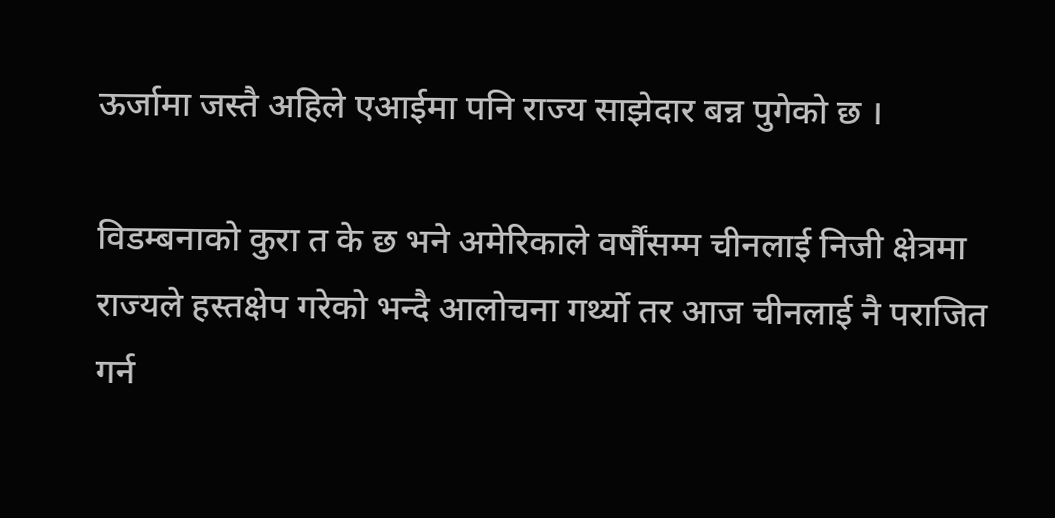ऊर्जामा जस्तै अहिले एआईमा पनि राज्य साझेदार बन्न पुगेको छ ।

विडम्बनाको कुरा त के छ भने अमेरिकाले वर्षौंसम्म चीनलाई निजी क्षेत्रमा राज्यले हस्तक्षेप गरेको भन्दै आलोचना गर्थ्यो तर आज चीनलाई नै पराजित गर्न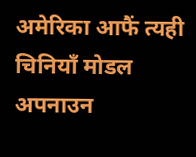अमेरिका आफैं त्यही चिनियाँ मोडल अपनाउन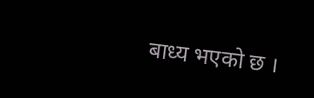बाध्य भएको छ ।